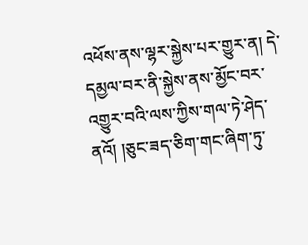འཕོས་ནས་ལྷར་སྐྱེས་པར་གྱུར་ན། དེ་དམྱལ་བར་ནི་སྐྱེས་ནས་མྱོང་བར་འགྱུར་བའི་ལས་ཀྱིས་གལ་ཏེ་ཤེད་ནའོ། །ཅུང་ཟད་ཅིག་གང་ཞིག་ཏུ་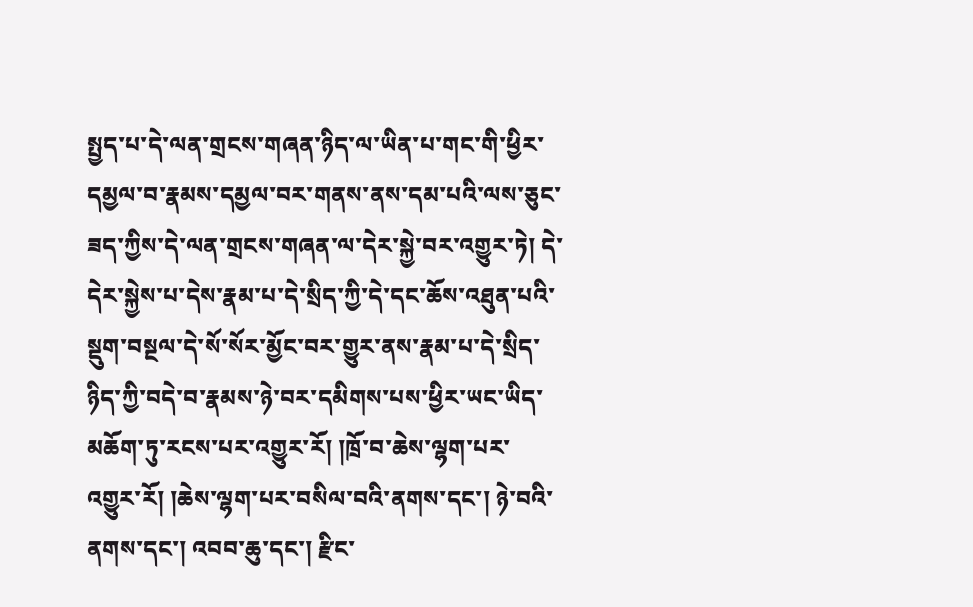སྤྱད་པ་དེ་ལན་གྲངས་གཞན་ཉིད་ལ་ཡིན་པ་གང་གི་ཕྱིར་དམྱལ་བ་རྣམས་དམྱལ་བར་གནས་ནས་དམ་པའི་ལས་ཅུང་ཟད་ཀྱིས་དེ་ལན་གྲངས་གཞན་ལ་དེར་སྐྱེ་བར་འགྱུར་ཏེ། དེ་དེར་སྐྱེས་པ་དེས་རྣམ་པ་དེ་སྲིད་ཀྱི་དེ་དང་ཆོས་འཐུན་པའི་སྡུག་བསྔལ་དེ་སོ་སོར་མྱོང་བར་གྱུར་ནས་རྣམ་པ་དེ་སྲིད་ཉིད་ཀྱི་བདེ་བ་རྣམས་ཉེ་བར་དམིགས་པས་ཕྱིར་ཡང་ཡིད་མཆོག་ཏུ་རངས་པར་འགྱུར་རོ། །ཁྲོ་བ་ཆེས་ལྷག་པར་འགྱུར་རོ། །ཆེས་ལྷག་པར་བསིལ་བའི་ནགས་དང་། ཉེ་བའི་ནགས་དང་། འབབ་ཆུ་དང་། རྫིང་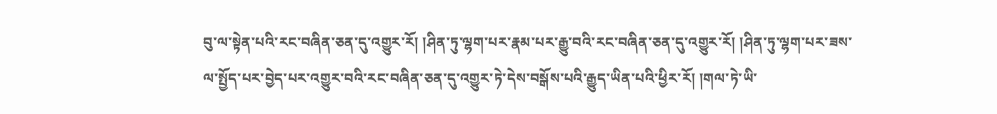བུ་ལ་སྟེན་པའི་རང་བཞིན་ཅན་དུ་འགྱུར་རོ། །ཤིན་ཏུ་ལྷག་པར་རྣམ་པར་རྒྱུ་བའི་རང་བཞིན་ཅན་དུ་འགྱུར་རོ། །ཤིན་ཏུ་ལྷག་པར་ཟས་ལ་སྤྱོད་པར་བྱེད་པར་འགྱུར་བའི་རང་བཞིན་ཅན་དུ་འགྱུར་ཏེ་དེས་བསྒོས་པའི་རྒྱུད་ཡིན་པའི་ཕྱིར་རོ། །གལ་ཏེ་ཡི་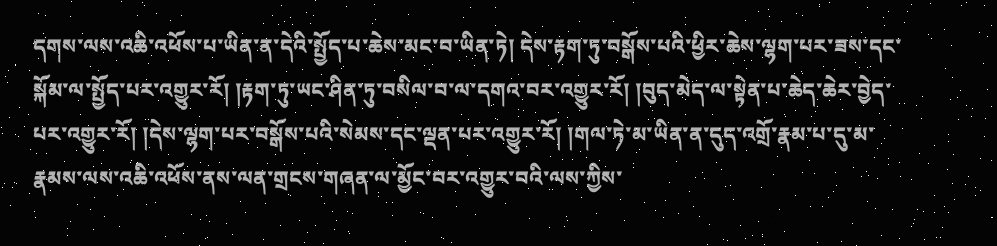དགས་ལས་འཆི་འཕོས་པ་ཡིན་ན་དེའི་སྤྱོད་པ་ཆེས་མང་བ་ཡིན་ཏེ། དེས་རྟག་ཏུ་བསྒོས་པའི་ཕྱིར་ཆེས་ལྷག་པར་ཟས་དང་སྐོམ་ལ་སྤྱོད་པར་འགྱུར་རོ། །རྟག་ཏུ་ཡང་ཤིན་ཏུ་བསིལ་བ་ལ་དགའ་བར་འགྱུར་རོ། །བུད་མེད་ལ་སྟེན་པ་ཆེད་ཆེར་བྱེད་པར་འགྱུར་རོ། །དེས་ལྷག་པར་བསྒོས་པའི་སེམས་དང་ལྡན་པར་འགྱུར་རོ། །གལ་ཏེ་མ་ཡིན་ན་དུད་འགྲོ་རྣམ་པ་དུ་མ་རྣམས་ལས་འཆི་འཕོས་ནས་ལན་གྲངས་གཞན་ལ་མྱོང་བར་འགྱུར་བའི་ལས་ཀྱིས་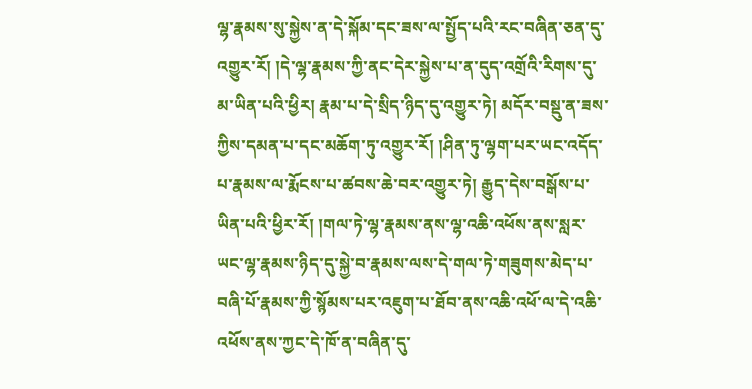ལྷ་རྣམས་སུ་སྐྱེས་ན་དེ་སྐོམ་དང་ཟས་ལ་སྤྱོད་པའི་རང་བཞིན་ཅན་དུ་འགྱུར་རོ། །དེ་ལྷ་རྣམས་ཀྱི་ནང་དེར་སྐྱེས་པ་ན་དུད་འགྲོའི་རིགས་དུ་མ་ཡིན་པའི་ཕྱིར། རྣམ་པ་དེ་སྲིད་ཉིད་དུ་འགྱུར་ཏེ། མདོར་བསྡུ་ན་ཟས་ཀྱིས་དམན་པ་དང་མཆོག་ཏུ་འགྱུར་རོ། །ཤིན་ཏུ་ལྷག་པར་ཡང་འདོད་པ་རྣམས་ལ་རྨོངས་པ་ཚབས་ཆེ་བར་འགྱུར་ཏེ། རྒྱུད་དེས་བསྒོས་པ་ཡིན་པའི་ཕྱིར་རོ། །གལ་ཏེ་ལྷ་རྣམས་ནས་ལྷ་འཆི་འཕོས་ནས་སླར་ཡང་ལྷ་རྣམས་ཉིད་དུ་སྐྱེ་བ་རྣམས་ལས་དེ་གལ་ཏེ་གཟུགས་མེད་པ་བཞི་པོ་རྣམས་ཀྱི་སྙོམས་པར་འཇུག་པ་ཐོབ་ནས་འཆི་འཕོ་ལ་དེ་འཆི་འཕོས་ནས་ཀྱང་དེ་ཁོ་ན་བཞིན་དུ་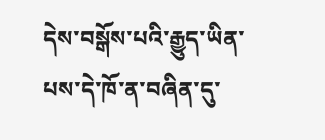དེས་བསྒོས་པའི་རྒྱུད་ཡིན་པས་དེ་ཁོ་ན་བཞིན་དུ་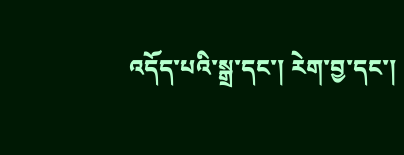འདོད་པའི་སྒྲ་དང་། རེག་བྱ་དང་།